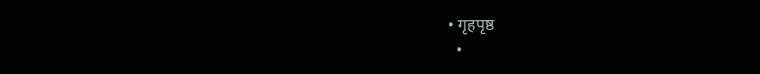• गृहपृष्ठ
  •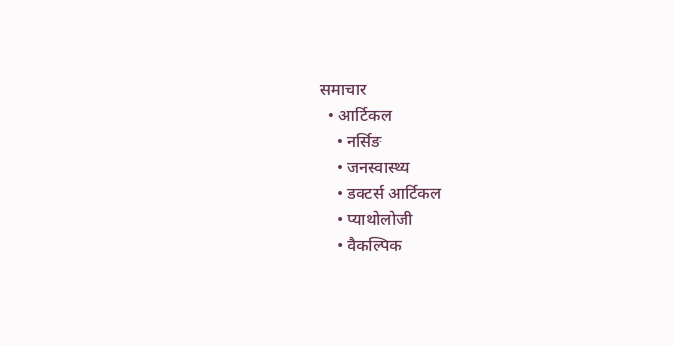समाचार
  • आर्टिकल
    • नर्सिङ
    • जनस्वास्थ्य
    • डक्टर्स आर्टिकल
    • प्याथोलोजी
    • वैकल्पिक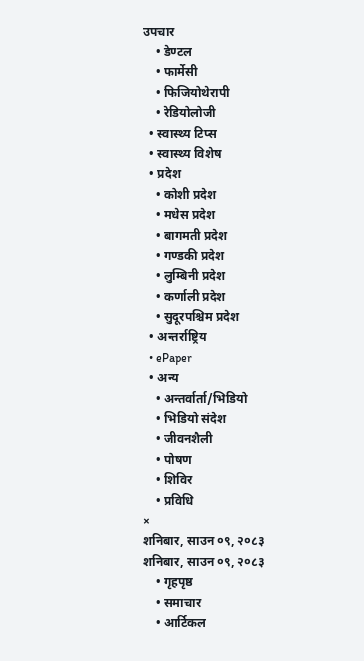उपचार
    • डेण्टल
    • फार्मेसी
    • फिजियोथेरापी
    • रेडियोलोजी
  • स्वास्थ्य टिप्स
  • स्वास्थ्य विशेष
  • प्रदेश
    • कोशी प्रदेश
    • मधेस प्रदेश
    • बागमती प्रदेश
    • गण्डकी प्रदेश
    • लुम्बिनी प्रदेश
    • कर्णाली प्रदेश
    • सुदूरपश्चिम प्रदेश
  • अन्तर्राष्ट्रिय
  • ePaper
  • अन्य
    • अन्तर्वार्ता/भिडियो
    • भिडियो संदेश
    • जीवनशैली
    • पोषण
    • शिविर
    • प्रविधि
×
शनिबार, साउन ०९, २०८३
शनिबार, साउन ०९, २०८३
    • गृहपृष्ठ
    • समाचार
    • आर्टिकल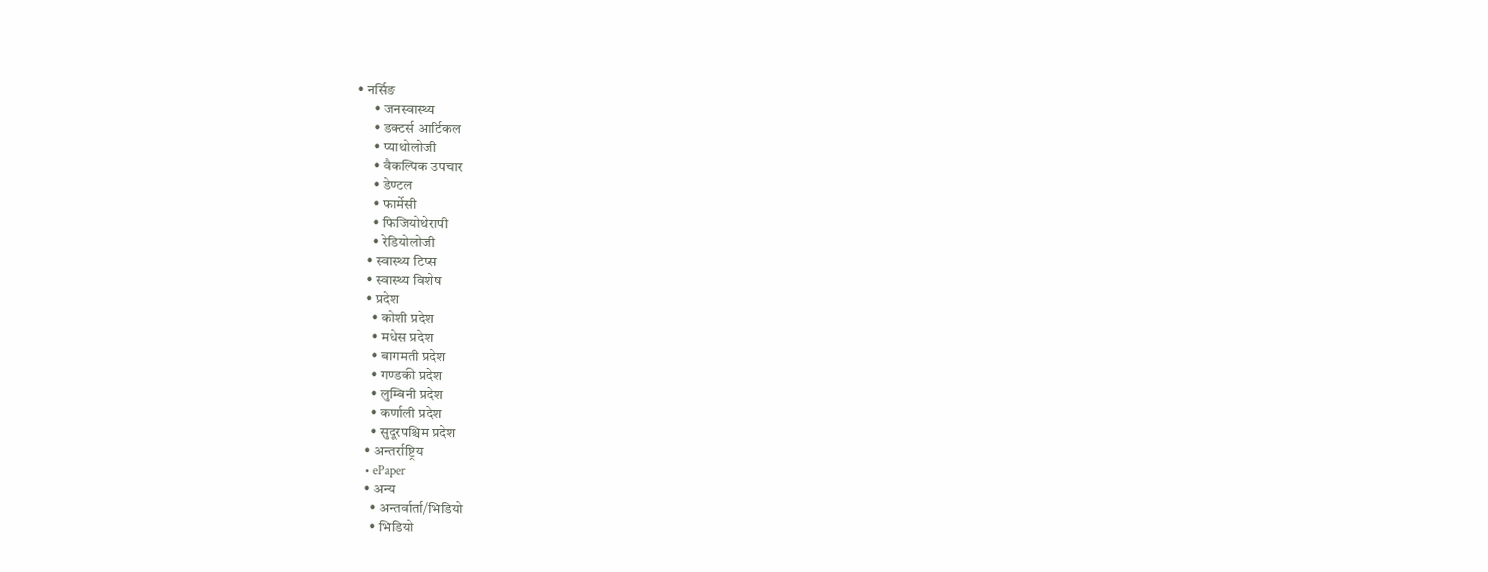• नर्सिङ
      • जनस्वास्थ्य
      • डक्टर्स आर्टिकल
      • प्याथोलोजी
      • वैकल्पिक उपचार
      • डेण्टल
      • फार्मेसी
      • फिजियोथेरापी
      • रेडियोलोजी
    • स्वास्थ्य टिप्स
    • स्वास्थ्य विशेष
    • प्रदेश
      • कोशी प्रदेश
      • मधेस प्रदेश
      • बागमती प्रदेश
      • गण्डकी प्रदेश
      • लुम्बिनी प्रदेश
      • कर्णाली प्रदेश
      • सुदूरपश्चिम प्रदेश
    • अन्तर्राष्ट्रिय
    • ePaper
    • अन्य
      • अन्तर्वार्ता/भिडियो
      • भिडियो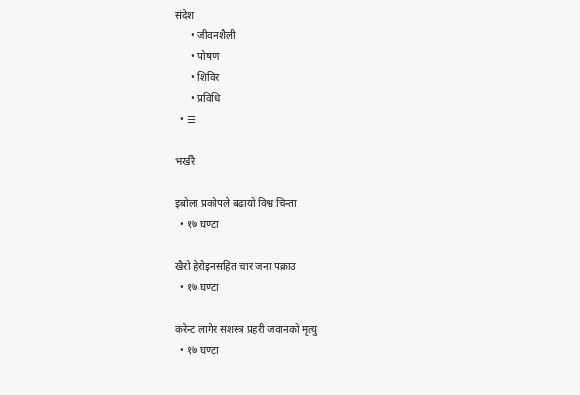संदेश
      • जीवनशैली
      • पोषण
      • शिविर
      • प्रविधि
  • ☰

भर्खरै

इबोला प्रकोपले बढायो विश्व चिन्ता
  • १७ घण्टा

खैरो हेरोइनसहित चार जना पक्राउ
  • १७ घण्टा

करेन्ट लागेर सशस्त्र प्रहरी जवानको मृत्यु
  • १७ घण्टा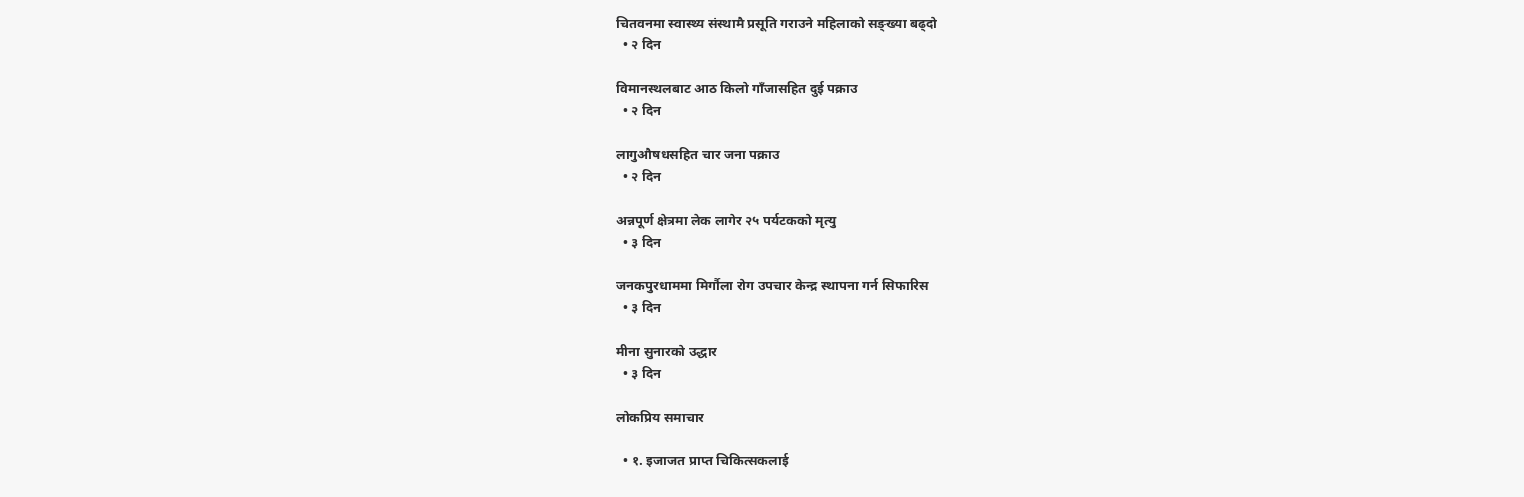चितवनमा स्वास्थ्य संस्थामै प्रसूति गराउने महिलाको सङ्ख्या बढ्दो
  • २ दिन

विमानस्थलबाट आठ किलो गाँजासहित दुई पक्राउ
  • २ दिन

लागुऔषधसहित चार जना पक्राउ
  • २ दिन

अन्नपूर्ण क्षेत्रमा लेक लागेर २५ पर्यटकको मृत्यु
  • ३ दिन

जनकपुरधाममा मिर्गौला रोग उपचार केन्द्र स्थापना गर्न सिफारिस
  • ३ दिन

मीना सुनारको उद्धार
  • ३ दिन

लोकप्रिय समाचार

  • १. इजाजत प्राप्त चिकित्सकलाई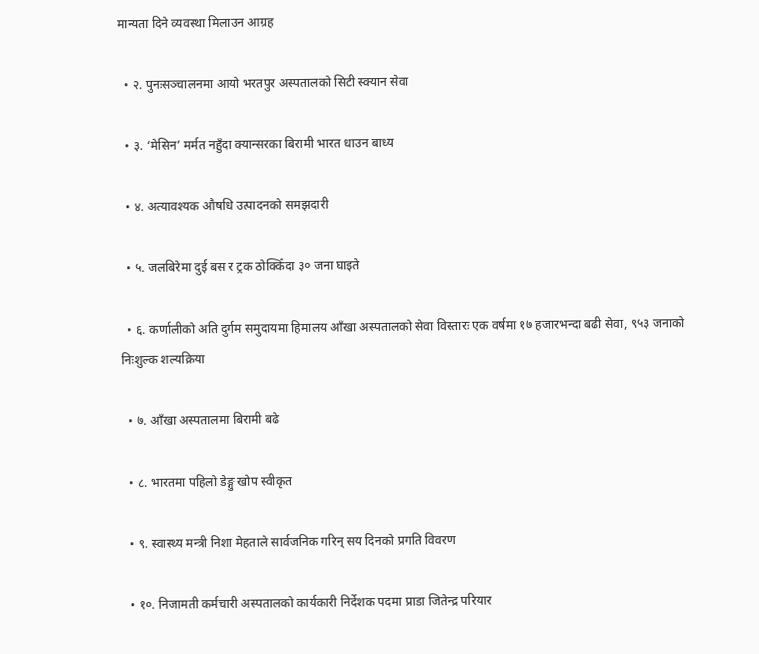मान्यता दिने व्यवस्था मिलाउन आग्रह

  • २. पुनःसञ्चालनमा आयो भरतपुर अस्पतालको सिटी स्क्यान सेवा

  • ३. ‘मेसिन’ मर्मत नहुँदा क्यान्सरका बिरामी भारत धाउन बाध्य

  • ४. अत्यावश्यक औषधि उत्पादनको समझदारी

  • ५. जलबिरेमा दुई बस र ट्रक ठोक्किँदा ३० जना घाइते

  • ६. कर्णालीको अति दुर्गम समुदायमा हिमालय आँखा अस्पतालको सेवा विस्तारः एक वर्षमा १७ हजारभन्दा बढी सेवा, ९५३ जनाको निःशुल्क शल्यक्रिया

  • ७. आँखा अस्पतालमा बिरामी बढे

  • ८. भारतमा पहिलो डेङ्गु खोप स्वीकृत

  • ९. स्वास्थ्य मन्त्री निशा मेहताले सार्वजनिक गरिन् सय दिनको प्रगति विवरण

  • १०. निजामती कर्मचारी अस्पतालको कार्यकारी निर्देशक पदमा प्राडा जितेन्द्र परियार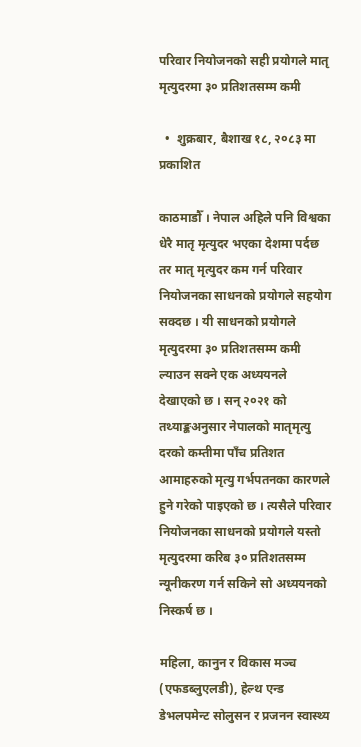परिवार नियोजनको सही प्रयोगले मातृ मृत्युदरमा ३० प्रतिशतसम्म कमी

  •  शुक्रबार, बैशाख १८, २०८३ मा प्रकाशित

काठमाडौँ । नेपाल अहिले पनि विश्वका धेरै मातृ मृत्युदर भएका देशमा पर्दछ तर मातृ मृत्युदर कम गर्न परिवार नियोजनका साधनको प्रयोगले सहयोग सक्दछ । यी साधनको प्रयोगले मृत्युदरमा ३० प्रतिशतसम्म कमी ल्याउन सक्ने एक अध्ययनले देखाएको छ । सन् २०२१ को तथ्याङ्कअनुसार नेपालको मातृमृत्यु दरको कम्तीमा पाँच प्रतिशत आमाहरुको मृत्यु गर्भपतनका कारणले हुने गरेको पाइएको छ । त्यसैले परिवार नियोजनका साधनको प्रयोगले यस्तो मृत्युदरमा करिब ३० प्रतिशतसम्म न्यूनीकरण गर्न सकिने सो अध्ययनको निस्कर्ष छ ।

महिला, कानुन र विकास मञ्च (एफडब्लुएलडी), हेल्थ एन्ड डेभलपमेन्ट सोलुसन र प्रजनन स्वास्थ्य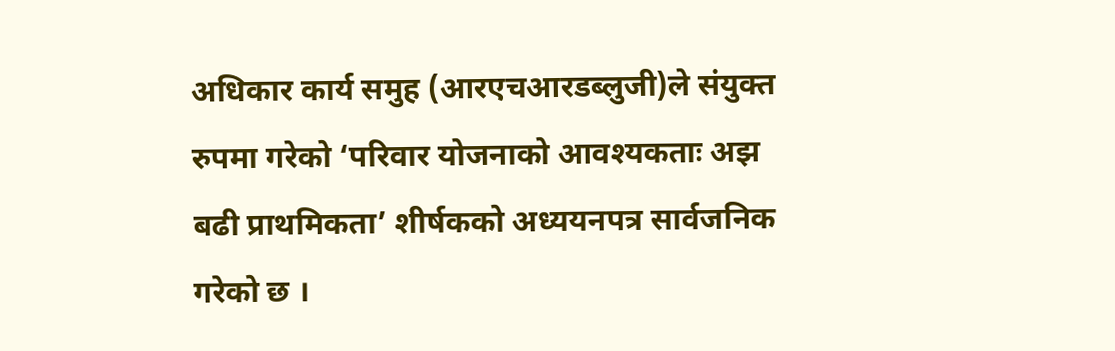अधिकार कार्य समुह (आरएचआरडब्लुजी)ले संयुक्त रुपमा गरेको ‘परिवार योजनाको आवश्यकताः अझ बढी प्राथमिकता’ शीर्षकको अध्ययनपत्र सार्वजनिक गरेको छ ।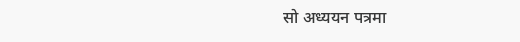सो अध्ययन पत्रमा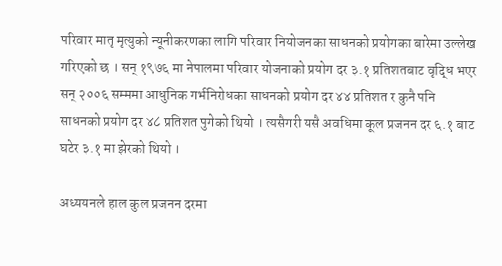परिवार मातृ मृत्युको न्यूनीकरणका लागि परिवार नियोजनका साधनको प्रयोगका बारेमा उल्लेख गरिएको छ । सन् १९७६ मा नेपालमा परिवार योजनाको प्रयोग दर ३.१ प्रतिशतबाट वृद्धि भएर सन् २००६ सम्ममा आधुनिक गर्भनिरोधका साधनको प्रयोग दर ४४ प्रतिशत र कुनै पनि साधनको प्रयोग दर ४८ प्रतिशत पुगेको थियो । त्यसैगरी यसै अवधिमा कूल प्रजनन दर ६.१ बाट घटेर ३.१ मा झेरको थियो ।

अध्ययनले हाल कुल प्रजनन दरमा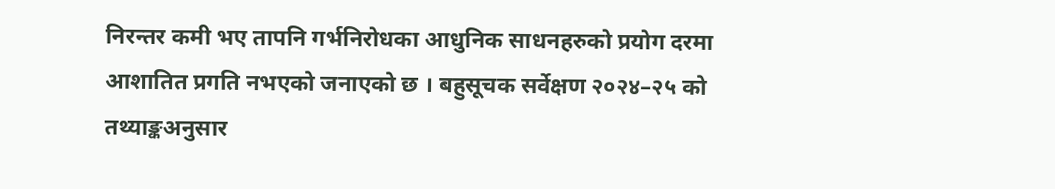निरन्तर कमी भए तापनि गर्भनिरोधका आधुनिक साधनहरुको प्रयोग दरमा आशातित प्रगति नभएको जनाएको छ । बहुसूचक सर्वेक्षण २०२४–२५ को तथ्याङ्कअनुसार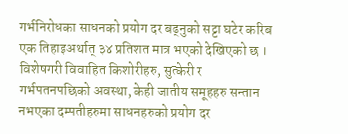गर्भनिरोधका साधनको प्रयोग दर बढ्नुको सट्टा घटेर करिब एक तिहाइअर्थात् ३४ प्रतिशत मात्र भएको देखिएको छ । विशेषगरी विवाहित किशोरीहरु, सुत्केरी र गर्भपतनपछिको अवस्था, केही जातीय समूहहरु सन्तान नभएका दम्पतीहरुमा साधनहरुको प्रयोग दर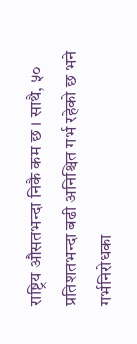राष्ट्रिय औसतभन्दा निकै कम छ । साथै, ५० प्रतिशतभन्दा बढी अनिश्चित गर्भ रहेको छ भने गर्भनिरोधका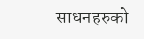साधनहरुको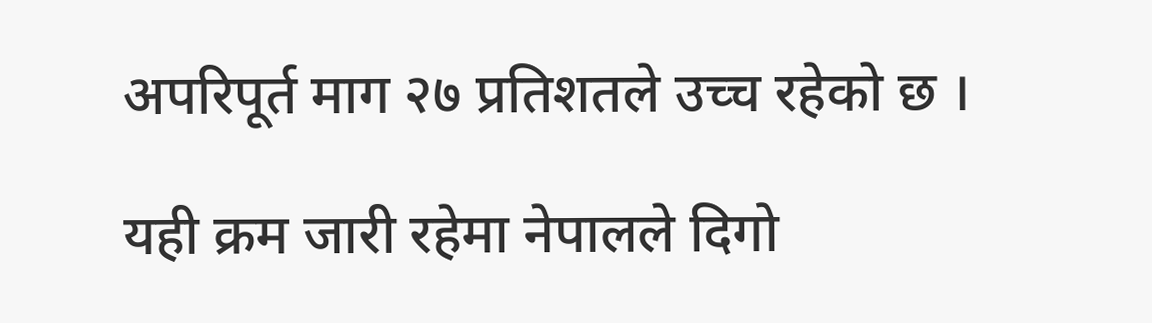अपरिपूर्त माग २७ प्रतिशतले उच्च रहेको छ ।

यही क्रम जारी रहेमा नेपालले दिगो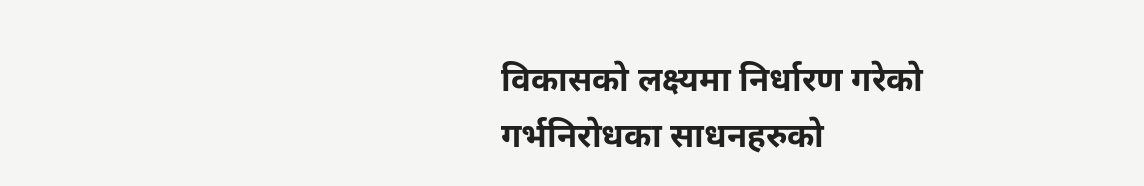विकासको लक्ष्यमा निर्धारण गरेको गर्भनिरोधका साधनहरुको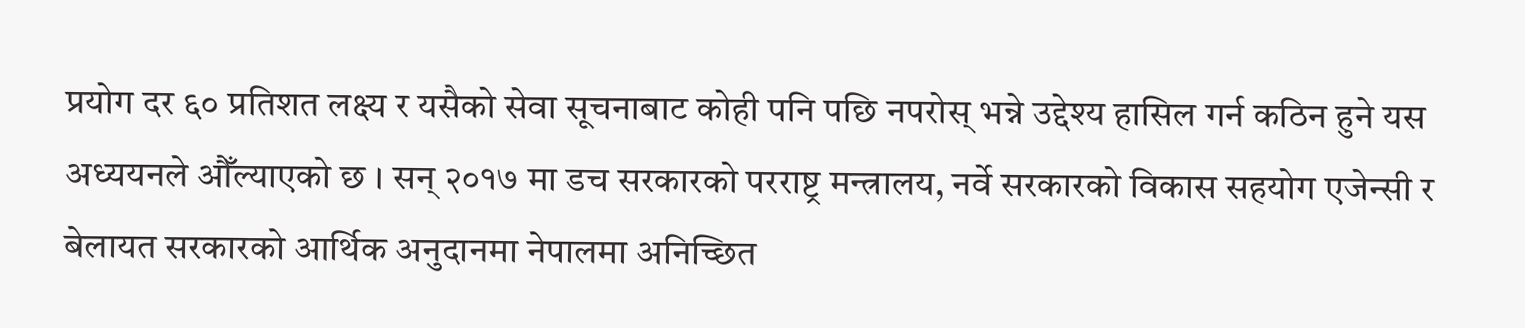प्रयोग दर ६० प्रतिशत लक्ष्य र यसैको सेवा सूचनाबाट कोही पनि पछि नपरोस् भन्ने उद्देश्य हासिल गर्न कठिन हुने यस अध्ययनले औँल्याएको छ । सन् २०१७ मा डच सरकारको परराष्ट्र मन्त्रालय, नर्वे सरकारको विकास सहयोग एजेन्सी र बेलायत सरकारको आर्थिक अनुदानमा नेपालमा अनिच्छित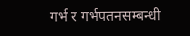गर्भ र गर्भपतनसम्बन्धी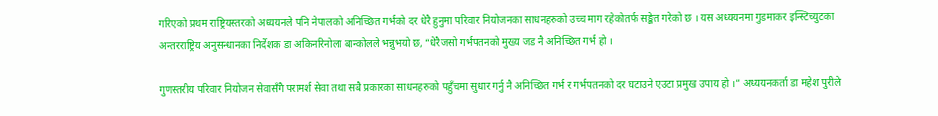गरिएको प्रथम राष्ट्रियस्तरको अध्ययनले पनि नेपालको अनिच्छित गर्भको दर धेरै हुनुमा परिवार नियोजनका साधनहरुको उच्च माग रहेकोतर्फ सङ्केत गरेको छ । यस अध्ययनमा गुडमाकर इन्स्टिच्युटका अन्तरराष्ट्रिय अनुसन्धानका निर्देशक डा अकिनरिनोला बान्कोलले भन्नुभयो छ, “धेरैजसो गर्भपतनको मुख्य जड नै अनिच्छित गर्भ हो ।

गुणस्तरीय परिवार नियोजन सेवासँगै परामर्श सेवा तथा सबै प्रकारका साधनहरुको पहुँचमा सुधार गर्नु नै अनिच्छित गर्भ र गर्भपतनको दर घटाउने एउटा प्रमुख उपाय हो ।” अध्ययनकर्ता डा महेश पुरीले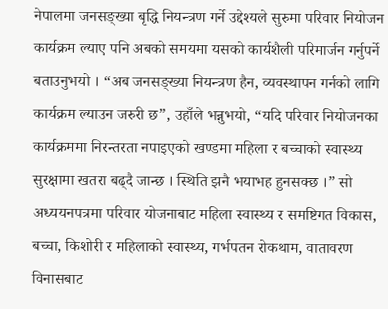नेपालमा जनसङ्ख्या बृद्धि नियन्त्रण गर्ने उद्देश्यले सुरुमा परिवार नियोजन कार्यक्रम ल्याए पनि अबको समयमा यसको कार्यशैली परिमार्जन गर्नुपर्ने बताउनुभयो । “अब जनसङ्ख्या नियन्त्रण हैन, व्यवस्थापन गर्नको लागि कार्यक्रम ल्याउन जरुरी छ”, उहाँले भन्नुभयो, “यदि परिवार नियोजनका कार्यक्रममा निरन्तरता नपाइएको खण्डमा महिला र बच्चाको स्वास्थ्य सुरक्षामा खतरा बढ्दै जान्छ । स्थिति झनै भयाभह हुनसक्छ ।” सो अध्ययनपत्रमा परिवार योजनाबाट महिला स्वास्थ्य र समष्टिगत विकास, बच्चा, किशोरी र महिलाको स्वास्थ्य, गर्भपतन रोकथाम, वातावरण विनासबाट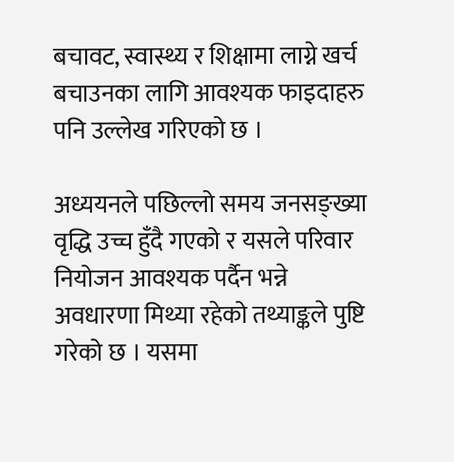बचावट, स्वास्थ्य र शिक्षामा लाग्ने खर्च बचाउनका लागि आवश्यक फाइदाहरु पनि उल्लेख गरिएको छ ।

अध्ययनले पछिल्लो समय जनसङ्ख्या वृद्धि उच्च हुँदै गएको र यसले परिवार नियोजन आवश्यक पर्दैन भन्ने अवधारणा मिथ्या रहेको तथ्याङ्कले पुष्टि गरेको छ । यसमा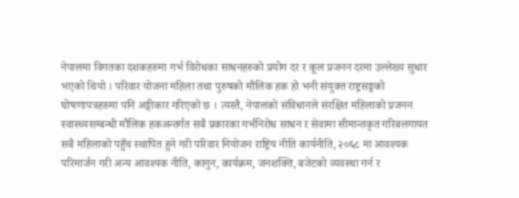नेपालमा विगतका दशकहरुमा गर्भ विरोधका साधनहरुको प्रयोग दर र कूल प्रजनन दरमा उल्लेख्य सुधार भएको थियो । परिवार योजना महिला तथा पुरुषको मौलिक हक हो भनी संयुक्त राष्ट्रसङ्घको घोषणापत्रहरुमा पनि अङ्गीकार गरिएको छ । त्यस्तै, नेपालको संविधानले संरक्षित महिलाको प्रजनन स्वास्थ्यसम्बन्धी मौलिक हकअन्तर्गत सबै प्रकारका गर्भनिरोध साधन र सेवामा सीमान्तकृत गरिबलगायत सबै महिलाको पहुँच स्थापित हुने गरी परिवार नियोजन राष्ट्रिय नीति कार्यनीति, २०६८ मा आवश्यक परिमार्जन गरी अन्य आवश्यक नीति, कानुन, कार्यक्रम, जनशक्ति, बजेटको व्यवस्था गर्न र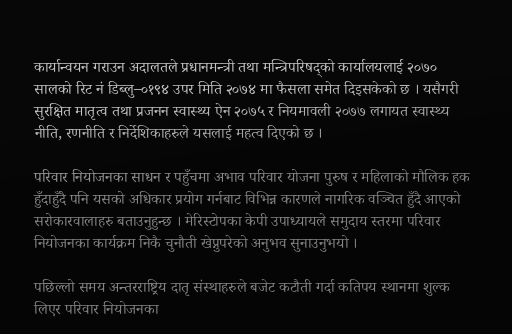कार्यान्वयन गराउन अदालतले प्रधानमन्त्री तथा मन्त्रिपरिषद्को कार्यालयलाई २०७० सालको रिट नं डिब्लु–०१९४ उपर मिति २०७४ मा फैसला समेत दिइसकेको छ । यसैगरी सुरक्षित मातृत्व तथा प्रजनन स्वास्थ्य ऐन २०७५ र नियमावली २०७७ लगायत स्वास्थ्य नीति, रणनीति र निर्देशिकाहरुले यसलाई महत्व दिएको छ ।

परिवार नियोजनका साधन र पहुँचमा अभाव परिवार योजना पुरुष र महिलाको मौलिक हक हुँदाहुँदै पनि यसको अधिकार प्रयोग गर्नबाट विभिन्न कारणले नागरिक वञ्चित हुँदै आएको सरोकारवालाहरु बताउनुहुन्छ । मेरिस्टोपका केपी उपाध्यायले समुदाय स्तरमा परिवार नियोजनका कार्यक्रम निकै चुनौती खेप्नुपरेको अनुभव सुनाउनुभयो ।

पछिल्लो समय अन्तरराष्ट्रिय दातृ संस्थाहरुले बजेट कटौती गर्दा कतिपय स्थानमा शुल्क लिएर परिवार नियोजनका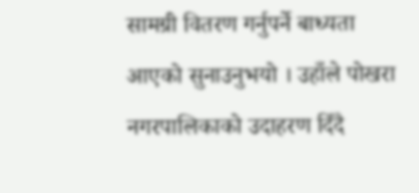सामग्री वितरण गर्नुपर्ने बाध्यता आएको सुनाउनुभयो । उहाँले पोखरा नगरपालिकाको उदाहरण दिँदै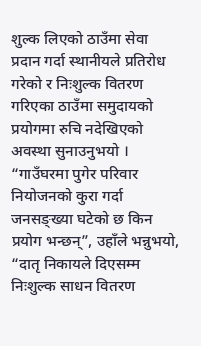शुल्क लिएको ठाउँमा सेवा प्रदान गर्दा स्थानीयले प्रतिरोध गरेको र निःशुल्क वितरण गरिएका ठाउँमा समुदायको प्रयोगमा रुचि नदेखिएको अवस्था सुनाउनुभयो । “गाउँघरमा पुगेर परिवार नियोजनको कुरा गर्दा जनसङ्ख्या घटेको छ किन प्रयोग भन्छन्”, उहाँले भन्नुभयो, “दातृ निकायले दिएसम्म निःशुल्क साधन वितरण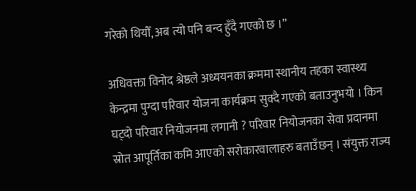गरेको थियौँ, अब त्यो पनि बन्द हुँदै गएको छ ।”

अधिवक्ता विनोद श्रेष्ठले अध्ययनका क्रममा स्थानीय तहका स्वास्थ्य केन्द्रमा पुग्दा परिवार योजना कार्यक्रम सुक्दै गएको बताउनुभयो । किन घट्दो परिवार नियोजनमा लगानी ? परिवार नियोजनका सेवा प्रदानमा स्रोत आपूर्तिका कमि आएको सरोकारवालाहरु बताउँछन् । संयुक्त राज्य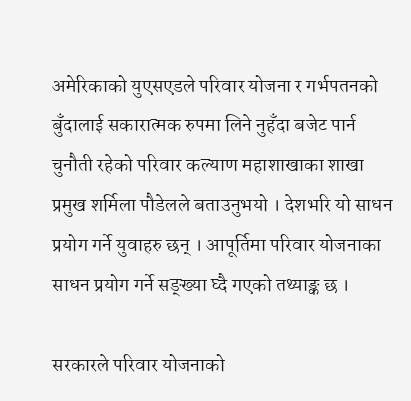अमेरिकाको युएसएडले परिवार योजना र गर्भपतनको बुँदालाई सकारात्मक रुपमा लिने नुहँदा बजेट पार्न चुनौती रहेको परिवार कल्याण महाशाखाका शाखा प्रमुख शर्मिला पौडेलले बताउनुभयो । देशभरि यो साधन प्रयोग गर्ने युवाहरु छन् । आपूर्तिमा परिवार योजनाका साधन प्रयोग गर्ने सङ्ख्या घ्दै गएको तथ्याङ्क छ ।

सरकारले परिवार योजनाको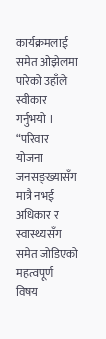कार्यक्रमलाई समेत ओझेलमा पारेको उहाँले स्वीकार गर्नुभयो । “परिवार योजना जनसङ्ख्यासँग मात्रै नभई अधिकार र स्वास्थ्यसँग समेत जोडिएको महत्वपूर्ण विषय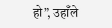हो”, उहाँले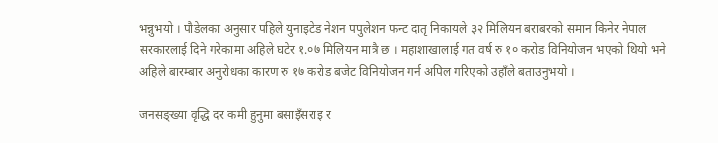भन्नुभयो । पौडेलका अनुसार पहिले युनाइटेड नेशन पपुलेशन फन्ट दातृ निकायले ३२ मिलियन बराबरको समान किनेर नेपाल सरकारलाई दिने गरेकामा अहिले घटेर १.०७ मिलियन मात्रै छ । महाशाखालाई गत वर्ष रु १० करोड विनियोजन भएको थियो भने अहिले बारम्बार अनुरोधका कारण रु १७ करोड बजेट विनियोजन गर्न अपिल गरिएको उहाँले बताउनुभयो ।

जनसङ्ख्या वृद्धि दर कमी हुनुमा बसाइँसराइ र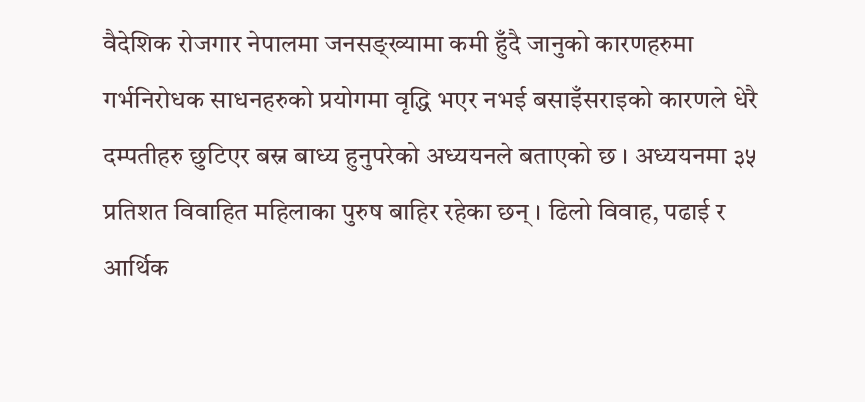वैदेशिक रोजगार नेपालमा जनसङ्ख्यामा कमी हुँदै जानुको कारणहरुमा गर्भनिरोधक साधनहरुको प्रयोगमा वृद्धि भएर नभई बसाइँसराइको कारणले धेरै दम्पतीहरु छुटिएर बस्न बाध्य हुनुपरेको अध्ययनले बताएको छ । अध्ययनमा ३५ प्रतिशत विवाहित महिलाका पुरुष बाहिर रहेका छन् । ढिलो विवाह, पढाई र आर्थिक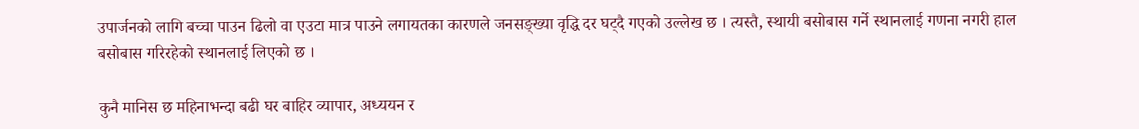उपार्जनको लागि बच्चा पाउन ढिलो वा एउटा मात्र पाउने लगायतका कारणले जनसङ्ख्या वृद्धि दर घट्दै गएको उल्लेख छ । त्यस्तै, स्थायी बसोबास गर्ने स्थानलाई गणना नगरी हाल बसोबास गरिरहेको स्थानलाई लिएको छ ।

कुनै मानिस छ महिनाभन्दा बढी घर बाहिर व्यापार, अध्ययन र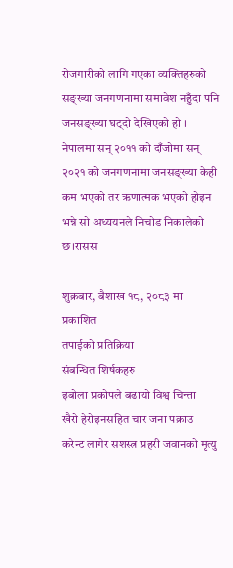रोजगारीको लागि गएका व्यक्तिहरुको सङ्ख्या जनगणनामा समावेश नहुँदा पनि जनसङ्ख्या घट्दो देखिएको हो । नेपालमा सन् २०११ को दाँजोमा सन् २०२१ को जनगणनामा जनसङ्ख्या केही कम भएको तर ऋणात्मक भएको होइन भन्ने सो अध्ययनले निचोड निकालेको छ।रासस

शुक्रबार, बैशाख १८, २०८३ मा प्रकाशित
तपाईको प्रतिक्रिया
संबन्धित शिर्षकहरु
इबोला प्रकोपले बढायो विश्व चिन्ता
खैरो हेरोइनसहित चार जना पक्राउ
करेन्ट लागेर सशस्त्र प्रहरी जवानको मृत्यु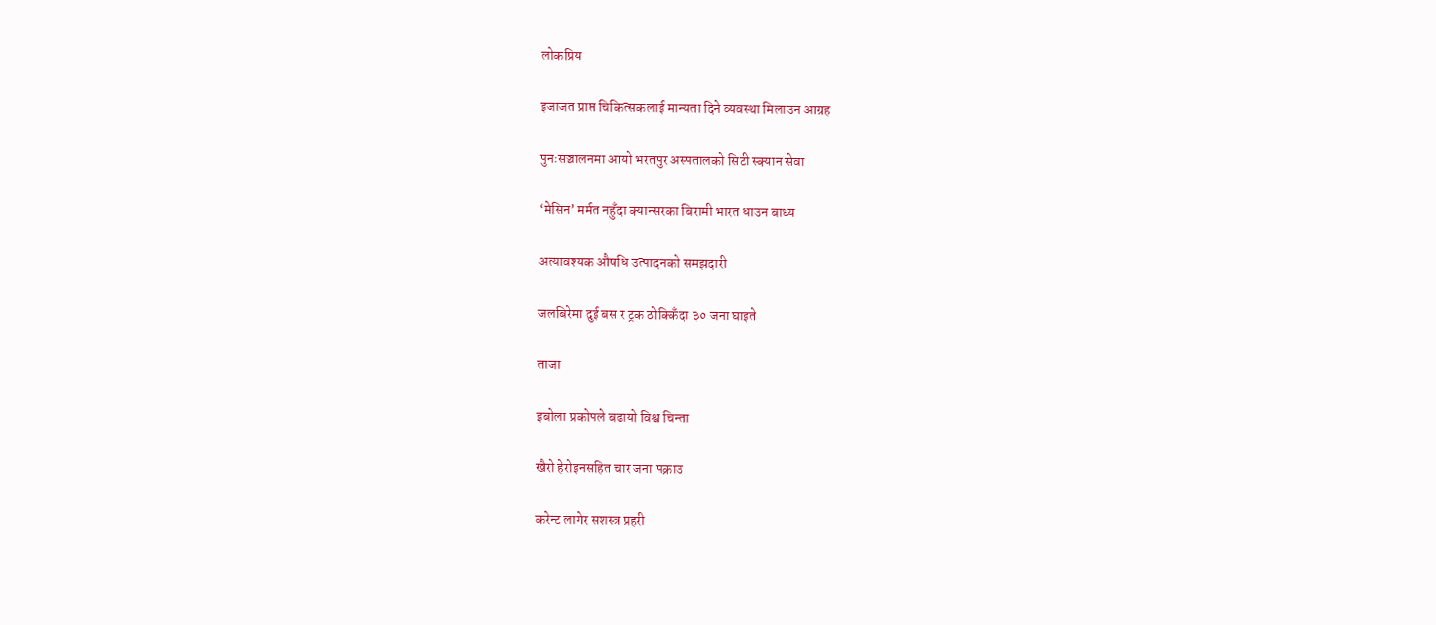लोकप्रिय

इजाजत प्राप्त चिकित्सकलाई मान्यता दिने व्यवस्था मिलाउन आग्रह

पुनःसञ्चालनमा आयो भरतपुर अस्पतालको सिटी स्क्यान सेवा

‘मेसिन’ मर्मत नहुँदा क्यान्सरका बिरामी भारत धाउन बाध्य

अत्यावश्यक औषधि उत्पादनको समझदारी

जलबिरेमा दुई बस र ट्रक ठोक्किँदा ३० जना घाइते

ताजा

इबोला प्रकोपले बढायो विश्व चिन्ता

खैरो हेरोइनसहित चार जना पक्राउ

करेन्ट लागेर सशस्त्र प्रहरी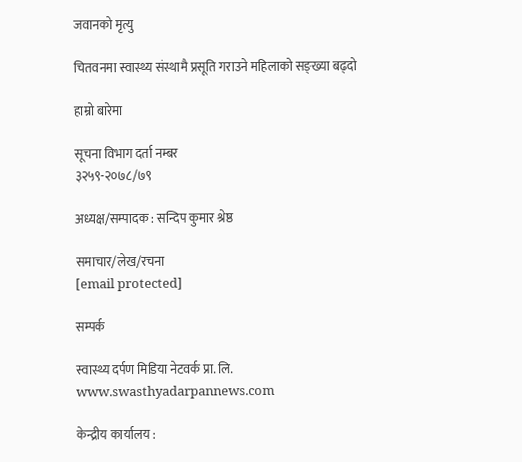जवानको मृत्यु

चितवनमा स्वास्थ्य संस्थामै प्रसूति गराउने महिलाको सङ्ख्या बढ्दो

हाम्रो बारेमा

सूचना विभाग दर्ता नम्बर
३२५९-२०७८/७९

अध्यक्ष/सम्पादक : सन्दिप कुमार श्रेष्ठ

समाचार/लेख/रचना
[email protected]

सम्पर्क

स्वास्थ्य दर्पण मिडिया नेटवर्क प्रा. लि.
www.swasthyadarpannews.com

केन्द्रीय कार्यालय :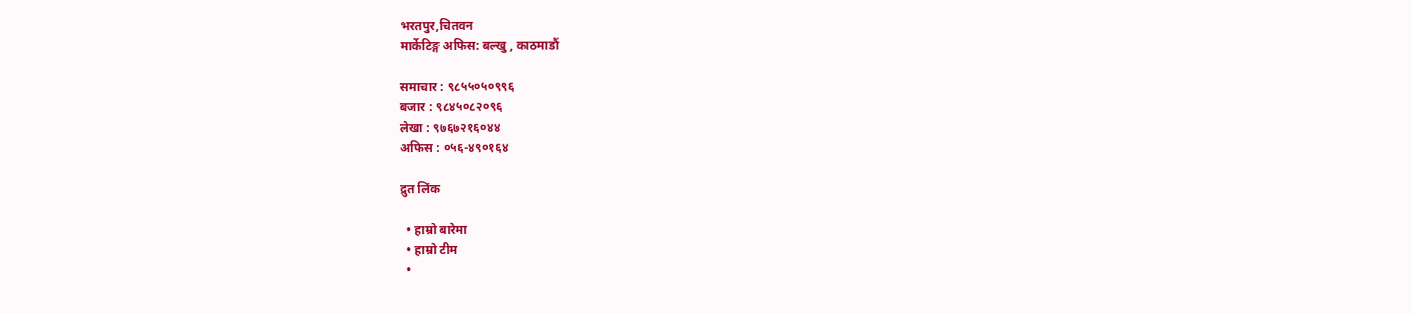भरतपुर,चितवन
मार्केटिङ्ग अफिस: बल्खु , काठमाडौं

समाचार : ९८५५०५०९९६
बजार : ९८४५०८२०९६
लेखा : ९७६७२१६०४४
अफिस : ०५६-४९०१६४

द्रुत लिंक

  • हाम्रो बारेमा
  • हाम्रो टीम
  •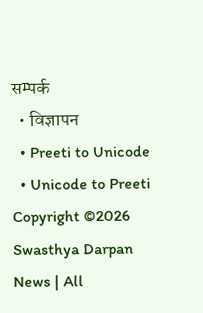सम्पर्क
  • विज्ञापन
  • Preeti to Unicode
  • Unicode to Preeti
Copyright ©2026 Swasthya Darpan News | All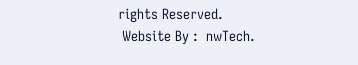rights Reserved.
 Website By :  nwTech.